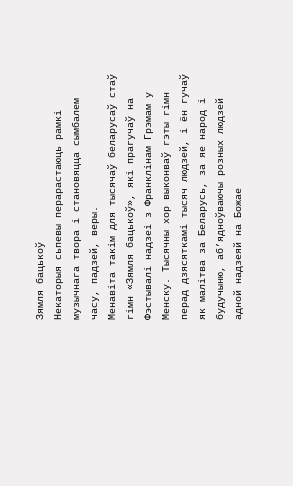Зямля бацькоў
Некаторыя сьпевы перарастаюць рамкі музычнага твора і становяцца сымбалем часу, падзей, веры.
Менавіта такім для тысячаў беларусаў стаў гімн «Зямля бацькоў», які прагучаў на Фэстывалі надзеі з Франклінам Грэмам у Менску. Тысячны хор выконваў гэты гімн перад дзясяткамі тысяч людзей, і ён гучаў як малітва за Беларусь, за яе народ і будучыню, аб’ядноўваючы розных людзей адной надзеяй на Божае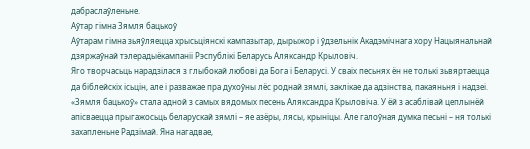дабраслаўленьне.
Аўтар гімна Зямля бацькоў
Аўтарам гімна зьяўляецца хрысьціянскі кампазытар, дырыжор і ўдзельнік Акадэмічнага хору Нацыянальнай дзяржаўнай тэлерадыёкампаніі Рэспублікі Беларусь Аляксандр Крыловіч.
Яго творчасьць нарадзілася з глыбокай любові да Бога і Беларусі. У сваіх песьнях ён не толькі зьвяртаецца да біблейскіх ісьцін, але і разважае пра духоўны лёс роднай зямлі, заклікае да адзінства, пакаяньня і надзеі.
«Зямля бацькоў» стала адной з самых вядомых песень Аляксандра Крыловіча. У ёй з асаблівай цеплынёй апісваецца прыгажосьць беларускай зямлі – яе азёры, лясы, крыніцы. Але галоўная думка песьні – ня толькі захапленьне Радзімай. Яна нагадвае,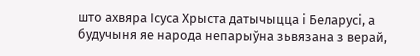што ахвяра Ісуса Хрыста датычыцца і Беларусі, а будучыня яе народа непарыўна зьвязана з верай,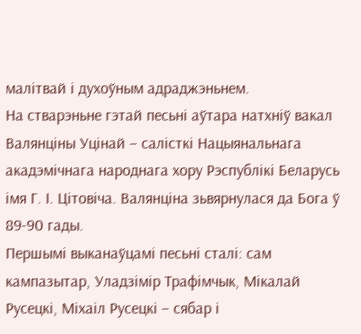малітвай і духоўным адраджэньнем.
На стварэньне гэтай песьні аўтара натхніў вакал Валянціны Уцінай – салісткі Нацыянальнага акадэмічнага народнага хору Рэспублікі Беларусь імя Г. І. Цітовіча. Валянціна зьвярнулася да Бога ў 89-90 гады.
Першымі выканаўцамі песьні сталі: сам кампазытар, Уладзімір Трафімчык, Мікалай Русецкі, Міхаіл Русецкі – сябар і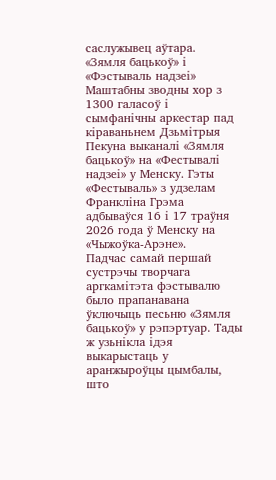саслужывец аўтара.
«Зямля бацькоў» і «Фэстываль надзеі»
Маштабны зводны хор з 1300 галасоў і сымфанічны аркестар пад кіраваньнем Дзьмітрыя Пекуна выканалі «Зямля бацькоў» на «Фестывалі надзеі» у Менску. Гэты «Фестываль» з удзелам Франкліна Грэма адбываўся 16 і 17 траўня 2026 года ў Менску на «Чыжоўка-Арэне».
Падчас самай першай сустрэчы творчага аргкамітэта фэстывалю было прапанавана ўключыць песьню «Зямля бацькоў» у рэпэртуар. Тады ж узьнікла ідэя выкарыстаць у аранжыроўцы цымбалы, што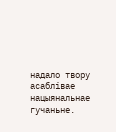надало твору асаблівае нацыянальнае гучаньне.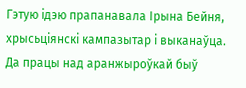Гэтую ідэю прапанавала Ірына Бейня, хрысьціянскі кампазытар і выканаўца.
Да працы над аранжыроўкай быў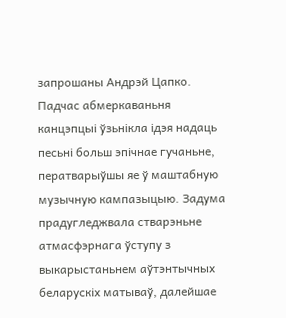запрошаны Андрэй Цапко. Падчас абмеркаваньня канцэпцыі ўзьнікла ідэя надаць песьні больш эпічнае гучаньне, ператварыўшы яе ў маштабную музычную кампазыцыю. Задума прадугледжвала стварэньне атмасфэрнага ўступу з выкарыстаньнем аўтэнтычных беларускіх матываў, далейшае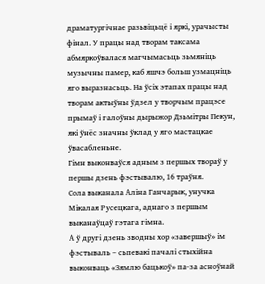драматургічнае разьвіцьцё і яркі, урачысты фінал. У працы над творам таксама абмяркоўвалася магчымасьць зьмяніць музычны памер, каб яшчэ больш узмацніць яго выразнасьць. На ўсіх этапах працы над творам актыўны ўдзел у творчым працэсе прымаў і галоўны дырыжор Дзьмітры Пекун, які ўнёс значны ўклад у яго мастацкае ўвасабленьне.
Гімн выконваўся адным з першых твораў у першы дзень фэстывалю, 16 траўня.
Сола выканала Аліна Ганчарык, унучка Мікалая Русецкага, аднаго з першым выканаўцаў гэтага гімна.
А ў другі дзень зводны хор «завершыў» ім фэстываль – сьпевакі пачалі стыхійна выконваць «Зямлю бацькоў» па-за асноўнай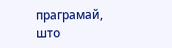праграмай, што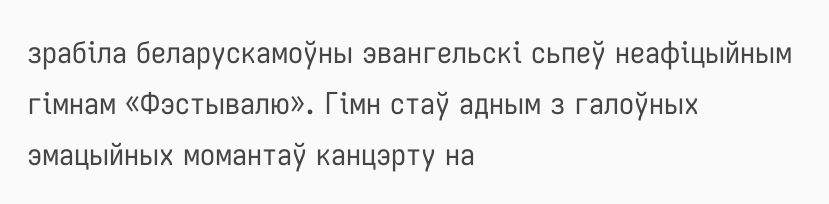зрабіла беларускамоўны эвангельскі сьпеў неафіцыйным гімнам «Фэстывалю». Гімн стаў адным з галоўных эмацыйных момантаў канцэрту на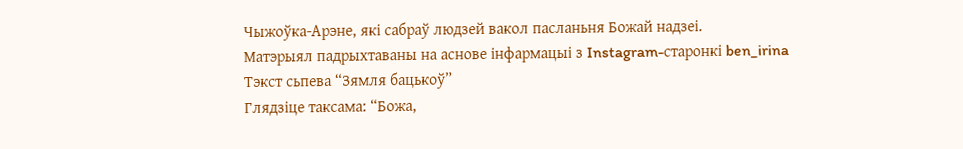Чыжоўка-Арэне, які сабраў людзей вакол пасланьня Божай надзеі.
Матэрыял падрыхтаваны на аснове інфармацыі з Instagram-старонкі ben_irina
Тэкст сьпева “Зямля бацькоў”
Глядзіце таксама: “Божа,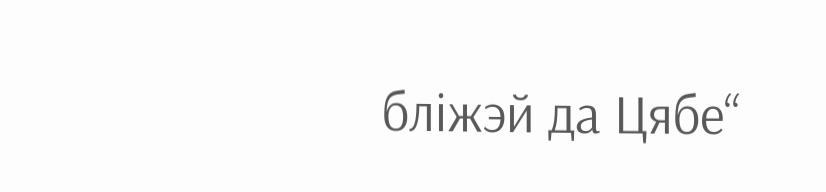бліжэй да Цябе“